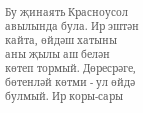Бу җинаять Красноусол авылында була. Ир эштән кайта, өйдәш хатыны аны җылы аш белән көтеп тормый. Дөресрәге, бөтенләй көтми - ул өйдә булмый. Ир коры-сары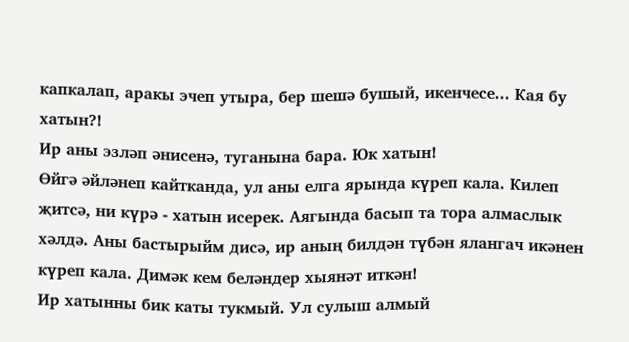капкалап, аракы эчеп утыра, бер шешә бушый, икенчесе... Кая бу хатын?!
Ир аны эзләп әнисенә, туганына бара. Юк хатын!
Өйгә әйләнеп кайтканда, ул аны елга ярында күреп кала. Килеп җитсә, ни күрә - хатын исерек. Аягында басып та тора алмаслык хәлдә. Аны бастырыйм дисә, ир аның билдән түбән ялангач икәнен күреп кала. Димәк кем беләндер хыянәт иткән!
Ир хатынны бик каты тукмый. Ул сулыш алмый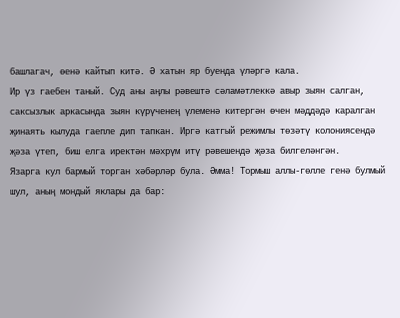башлагач, өенә кайтып китә. Ә хатын яр буенда үләргә кала.
Ир үз гаебен таный. Суд аны аңлы рәвештә сәламәтлеккә авыр зыян салган, саксызлык аркасында зыян күрүченең үлеменә китергән өчен мәддәдә каралган җинаять кылуда гаепле дип тапкан. Иргә катгый режимлы төзәтү колониясендә җәза үтеп, биш елга иректән мәхрүм итү рәвешендә җәза билгеләнгән.
Язарга кул бармый торган хәбәрләр була. Әмма! Тормыш аллы-гөлле генә булмый шул, аның мондый яклары да бар: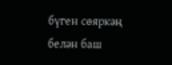бүген сөяркәң белән баш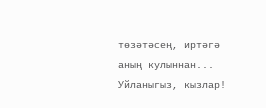төзәтәсең, иртәгә аның кулыннан... Уйланыгыз, кызлар!